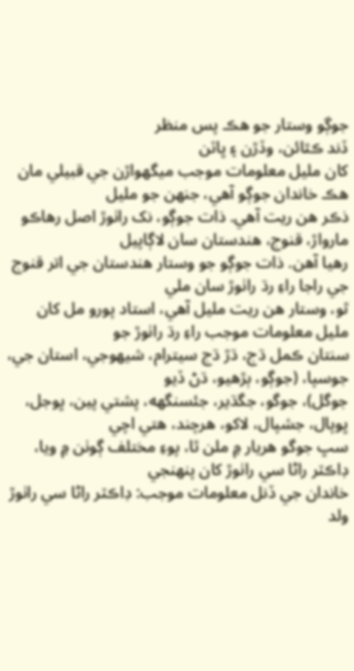جوڳو وستار جو هڪ پس منظر
ڏند ڪٿائن، وڏڙن ۽ ڀاٽن
کان مليل معلومات موجب ميگهواڙن جي قبيلي مان هڪ خاندان جوڳو آهي، جنهن جو مليل
ذڪر هن ريت آهي. ذات جوڳو، نک راٺوڙ اصل رهاڪو مارواڙ، قنوج، هندستان سان لاڳاپيل
رهيا آهن. ذات جوڳو جو وستار هندستان جي اتر قنوج جي راجا راءِ رڌ راٺوڙ سان ملي
ٿو، وستار هن ريت مليل آهي، استاد پورو مل کان مليل معلومات موجب راءِ رڌ راٺوڙ جو
سنتان ڪمل ڌج، ڌڙ ڌج سيترام، شيهوجي، استان جي، جوسپا، (جوڳو، ٻڙهيو، ڌڻ ڏيو
جوگل)، جوگو، جگڌير، جئسنگهه، پشتي پين، ڀوجل، ڀوپال، جشپال، لاکو، هرچند، هتي اچي
سڀ جوگو هريار ۾ ملن ٿا، پوءِ مختلف ڳوٺن ۾ ويا، ڊاڪٽر راڻا سي راٺوڙ کان پنهنجي
خاندان جي ڏنل معلومات موجب: ڊاڪٽر راڻا سي راٺوڙ ولد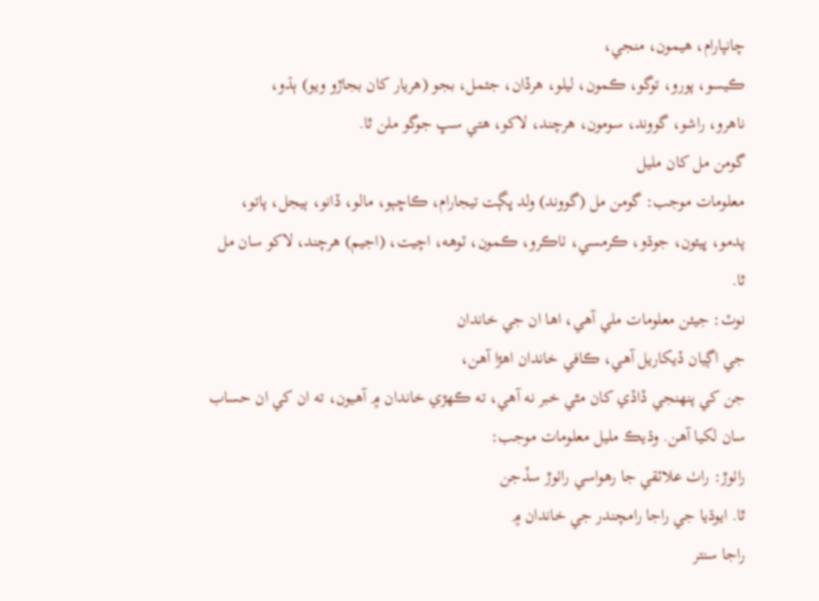چانپارام، هيمون، منجي،
ڪيسو، پورو، توگو، ڪمون، ليلو، هرڏان، جئمل، بجو (هريار کان بجاڙو ويو) ٻڌو،
ناهرو، راشو، گووند، سومون، هرچند، لاکو، هتي سڀ جوگو ملن ٿا.
گومن مل کان مليل
معلومات موجب: گومن مل (گووند) ولد ڀڳت تيجارام، ڪاڇٻو، مالو، ڏانو، ٻيجل، پاتو،
پدمو، ڀيئون، جوڌو، ڪرمسي، ٺاڪرو، ڪمون، ٽوهه، اچيت، (اجيم) هرچند، لاکو سان مل
ٿا.
نوٽ: جيئن معلومات ملي آهي، اها ان جي خاندان
جي اڳيان ڏيکاريل آهي، ڪافي خاندان اهڙا آهن،
جن کي پنهنجي ڏاڏي کان مٿي خبر نه آهي، ته ڪهڙي خاندان ۾ آهيون، ته ان کي ان حساب
سان لکيا آهن. وڌيڪ مليل معلومات موجب:
راٺوڙ: راٺ علائقي جا رهواسي راٺوڙ سڏجن
ٿا. ايوڌيا جي راجا رامچندر جي خاندان ۾
راجا سنتر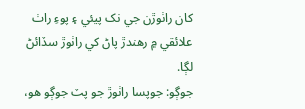کان راٺوڙن جي نک پيئي ۽ پوءِ راٺ علائقي ۾ رهندڙ پاڻ کي راٺوڙ سڏائڻ
لڳا.
جوڳو: جوپسا راٺوڙ جو پٽ جوڳو هو،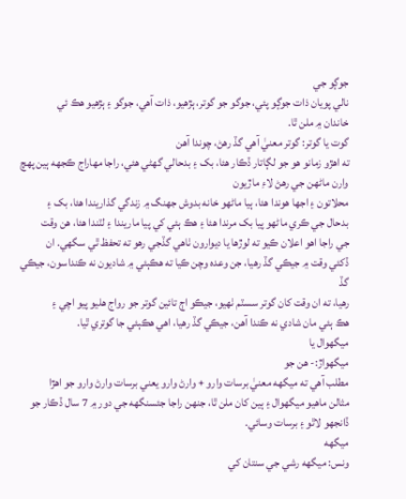جوڳو جي
نالي پويان ذات جوڳو پئي، جوگو جو گوتر، ٻڙهيو، ذات آهي، جوگو ۽ ٻڙهيو هڪ ئي
خاندان ۾ ملن ٿا.
گوت يا گوتر: گوتر معنيٰ آهي گڏ رهڻ، چوندا آهن
ته اهڙو زمانو هو جو لڳاتار ڏڪار هئا، بک ۽ بدحالي گهڻي هئي، راجا مهاراج ڪجهه ٻين پهچ وارن ماڻهن جي رهڻ لاءِ ماڙيون
محلاتون ۽ اجها هوندا هئا، ٻيا ماڻهو خانه بدوش جهنگ ۾ زندگي گذاريندا هئا، بک ۽
بدحال جي ڪري ماڻهو پيا بک مرندا هئا ۽ هڪ ٻئي کي پيا ماريندا ۽ لٽندا هئا، هن وقت
جي راجا اهو اعلان ڪيو ته لوڙها يا ديوارون ٺاهي گڏجي رهو ته تحفظ ٿي سگهي. ان
ڏکئي وقت ۾ جيڪي گڏ رهيا، جن وعده وچن ڪيا ته هڪٻئي ۾ شاديون نه ڪنداسون، جيڪي گڏ
رهيا، ته ان وقت کان گوتر سسٽم ٺهيو، جيڪو اڄ تائين گوتر جو رواج هليو پيو اچي ۽
هڪ ٻئي مان شادي نه ڪندا آهن، جيڪي گڏ رهيا، اهي هڪٻئي جا گوتري ٿيا.
ميگهوال يا
ميگهواڙ:- هن جو
مطلب آهي ته ميگهه معنيٰ برسات وارو + وارڻ وارو يعني برسات وارڻ وارو جو اهڙا
مثالن ماهيو ميگهوال ۽ ٻين کان ملن ٿا، جنهن راجا جئسنگهه جي دور ۾ 7 سال ڏڪار جو
ڏانجهو لاٿو ۽ برسات وسائي.
ميگهه
ونس: ميگهه رشي جي سنتان کي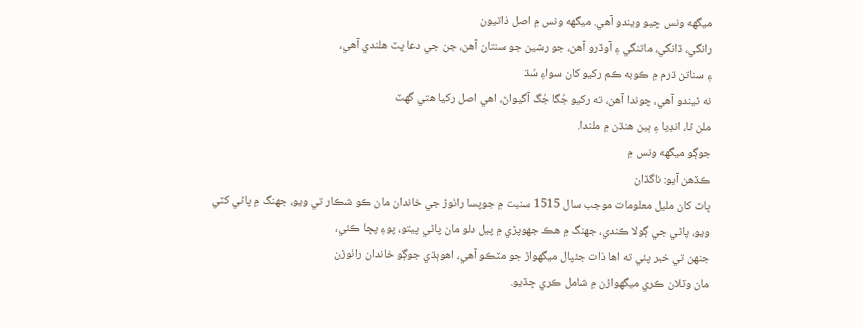ميگهه ونس چيو ويندو آهي. ميگهه ونس ۾ اصل ذاتيون
رانگي، ڏانگي، ماتنگي ۽ آوڏرو آهن، جو رشين جو سنتان آهن، جن جي دعا پٽ هلندي آهي،
۽ سناتن ڌرم ۾ ڪوبه ڪم رکيو کان سواءِ سُڌ
نه ٿيندو آهي، چوندا آهن، ته رکيو جُگا جُگ آگيواڻ، اهي اصل رکيا هتي گهٽ
ملن ٿا، انڊيا ۽ ٻين هنڌن ۾ ملندا.
جوڳو ميگهه ونس ۾
ڪڏهن آيو: ناگڏان
ڀاٽ کان مليل معلومات موجب سال 1515 سنبت ۾ جوپسا راٺوڙ جي خاندان مان ڪو شڪار تي ويو، جهنگ ۾ پاڻي کٽي
ويو، پاڻي جي ڳولا ڪندي، جهنگ ۾ هڪ جهوپڙي ۾ پيل دلو مان پاڻي پيتو، پوءِ پڇا ڪئي،
جنهن تي خبر پئي ته اها ذات جئپال ميگهواڙ جو مٽڪو آهي، اهوٻڌي جوڳو خاندان راٺوڙن
مان وٽلان ڪري ميگهواڙن ۾ شامل ڪري ڇڏيو.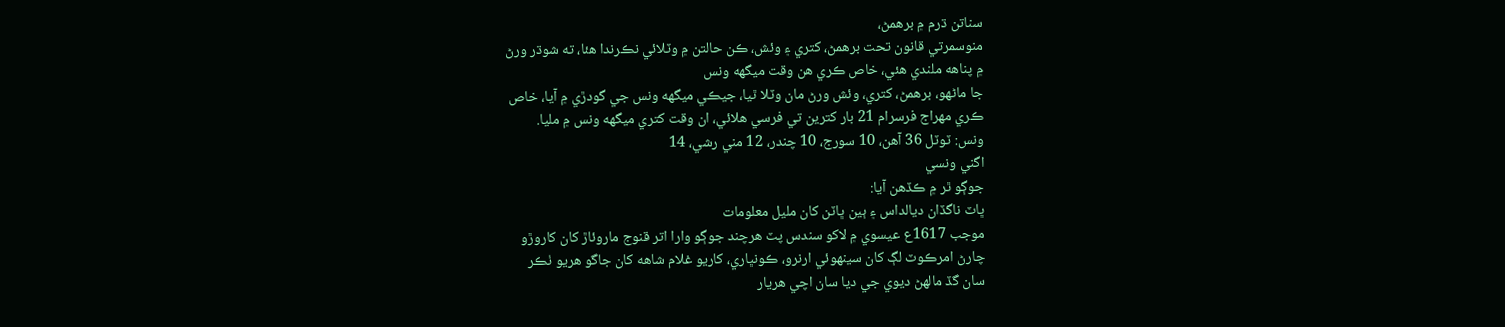سناتن ڌرم ۾ برهمڻ،
منوسمرتي قانون تحت برهمڻ، کتري ۽ وئش، ڪن حالتن ۾ وٽلائي نڪرندا هئا، ته شوڌر ورڻ
۾ پناهه ملندي هئي، خاص ڪري هن وقت ميگهه ونس
جا ماڻهو، برهمڻ، کتري، وئش ورڻ مان وٽلا ٿيا، جيڪي ميگهه ونس جي گودڙي ۾ آيا، خاص
ڪري مهراج فرسرام 21 بار کترين تي فرسي هلائي، ان وقت کتري ميگهه ونس ۾ مليا.
ونس: ٽوٽل 36 آهن، 10 سورج، 10 چندر، 12 مني رشي، 14
اگني ونسي
جوڳو ٿر ۾ ڪڏهن آيا:
ڀاٽ ناگڏان ديالداس ۽ ٻين ڀاٽن کان مليل معلومات
موجب 1617ع عيسوي ۾ لاکو سندس پٽ هرچند جوڳو وارا اتر قنوج ماروئاڙ کان کاروڙو
چارڻ امرڪوٽ لڳ کان سينهوئي ارنرو، ڪونڀاري، کاريو غلام شاهه کان جاگو هريو ٺڪر
سان گڏ مالهڻ ديوي جي ديا سان اچي هريار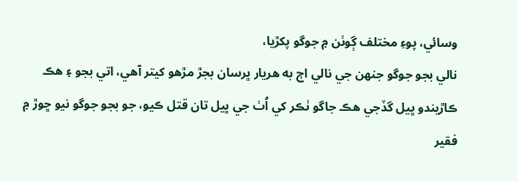وسائي، پوءِ مختلف ڳوٺن ۾ جوگو پکڙيا،
نالي بجو جوگو جنهن جي نالي اڄ به هريار ڀرسان بجڙ مڙهو کيتر آهي، اتي بجو ۽ هڪ
ڪاڙيندو ڀيل گڏجي هڪ جاگو ٺڪر کي اُٺ جي ڀيل تان قتل ڪيو، جو بجو جوگو نيو ڇوڙ ۾
فقير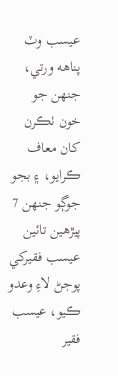عيسب وٽ پناهه ورتي، جنهن جو خون ٺڪرن کان معاف ڪرايو، ۽ بجو جوڳو جنهن 7
پيڙهين تائين عيسب فقيرکي پوجڻ لاءِ وعدو ڪيو، عيسب فقير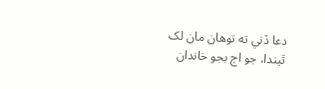دعا ڏني ته توهان مان لک
ٿيندا، جو اڄ بجو خاندان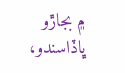۾ بجاڙو ڀاڏاسندو،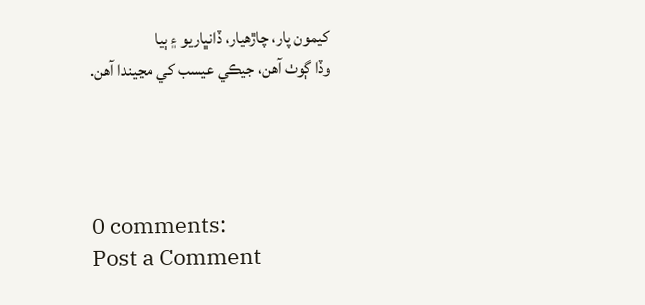کيمون پار، چاڙهيار، ڏانڀاريو ۽ ٻيا
وڏا ڳوٺ آهن، جيڪي عيسب کي مڃيندا آهن.




0 comments:
Post a Comment